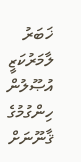ޚަބަރު
ލާމަރުކަޒީ އުޞޫލުން ހިންގުމުގެ ޤާނޫނަށް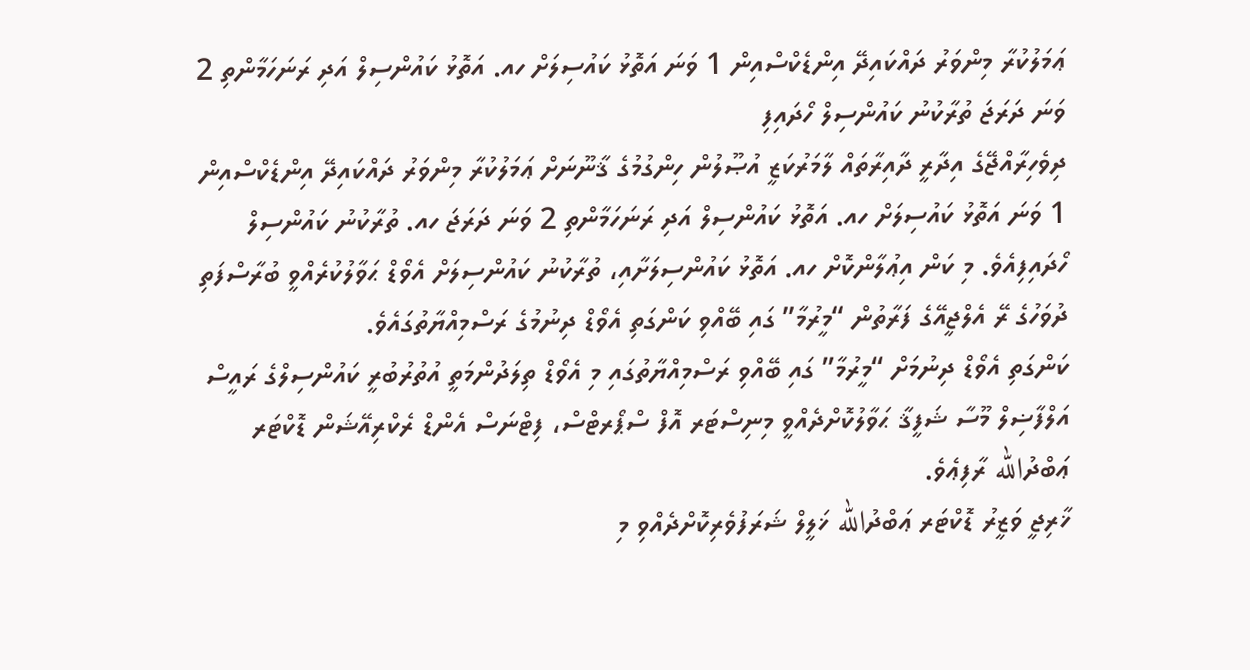ޢަމަލުކުރާ މިންވަރު ދައްކައިދޭ އިންޑެކްސްއިން 1 ވަނަ އަތޮޅު ކައުސިލަށް ހއ. އަތޮޅު ކައުންސިލް އަދި ރަނަހަމާންތި 2 ވަނަ ދަރަޖަ ތުރާކުނު ކައުންސިލް ހޯދައިފި
ދިވެހިރާއްޖޭގެ އިދާރީ ދާއިރާތައް ލާމަރުކަޒީ އުޞޫލުން ހިންގުމުގެ ޤާނޫނަށް ޢަމަލުކުރާ މިންވަރު ދައްކައިދޭ އިންޑެކްސްއިން 1 ވަނަ އަތޮޅު ކައުސިލަށް ހއ. އަތޮޅު ކައުންސިލް އަދި ރަނަހަމާންތި 2 ވަނަ ދަރަޖަ ހއ. ތުރާކުނު ކައުންސިލް ހޯދައިފިއެވެ. މި ކަން އިޢުލާންކޮށް ހއ. އަތޮޅު ކައުންސިލަށާއި، ތުރާކުނު ކައުންސިލަށް އެވޯޑް ޙަވާލުކުރެއްވީ ބުރާސްފަތި ދުވަހުގެ ރޭ އެލްޖީއޭގެ ފަރާތުން “މީރުމާ” ގައި ބޭއްވި ކަންގަތި އެވޯޑް ދިނުމުގެ ރަސްމިއްޔާތުގައެވެ.
ކަންގަތި އެވޯޑް ދިނުމަށް “މީރުމާ” ގައި ބޭއްވި ރަސްމިއްޔާތުގައި މި އެވޯޑް ތިލަދުންމަތީ އުތުރުބުރީ ކައުންސިލްގެ ރައީސް އަލްފާޟިލް މޫސާ ޝަފީޤާ ޙަވާލުކޮށްދެއްވީ މިނިސްޓަރ އޮފް ސްޕޯރޓްސް، ފިޓްނަސް އެންޑް ރެކްރިއޭޝަން ޑޮކްޓަރ ޢަބްދުالله ރާފިޢެވެ.
ޚާރިޖީ ވަޒީރު ޑޮކްޓަރ ޢަބްދުالله ޚަލީލް ޝަރަފުވެރިކޮށްދެއްވި މި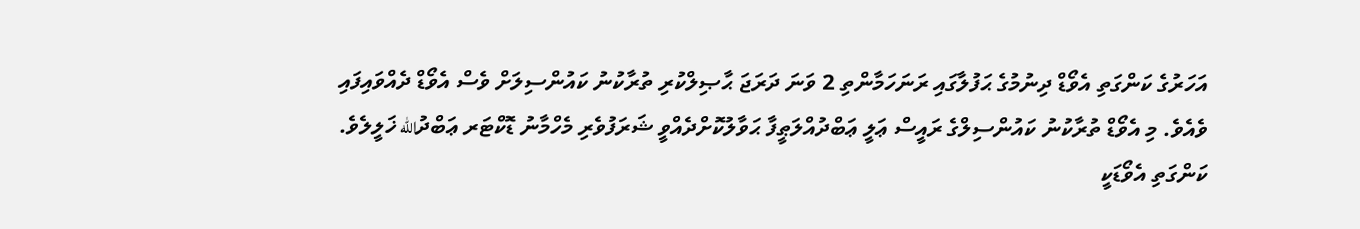އަހަރުގެ ކަންގަތި އެވޯޑް ދިނުމުގެ ޙަފުލާގައި ރަނަހަމާންތި 2 ވަނަ ދަރަޖަ ޙާޞިލްކުރި ތުރާކުނު ކައުންސިލަށް ވެސް އެވޯޑް ދެއްވައިފައި ވެއެވެ. މި އެވޯޑް ތުރާކުނު ކައުންސިލްގެ ރައީސް ޢަލީ ޢަބްދުއްލަޠީފާ ޙަވާލުކޮށްދެއްވީ ޝަރަފުވެރި މެހްމާނު ޑޮކްޓަރ ޢަބްދުالله ޚަލީލެވެ.
ކަންގަތި އެވޯޑަކީ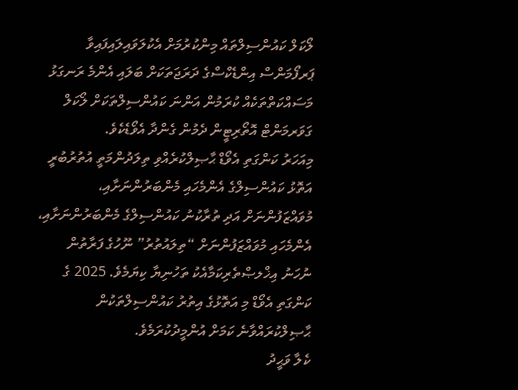ލޯކަލް ކައުންސިލްތައް މިންކުރުމަށް އެކުލަވައިލައިފައިވާ ޕަރފޯމަންސް އިންޑެކްސްގެ ދަރަޖަތަކަށް ބަލައި އެންމެ ރަނގަޅު މަސައްކަތްތަކެއް ކުރަމުން އަންނަ ކައުންސިލްތަކަށް ލޯކަލް ގަވަރމަންޓް އޮތޯރިޓީން ދެމުން ގެންދާ އެވޯޑެކެވެ.
މިއަހަރު ކަންގަތި އެވޯޑް ޙާޞިލްކުރެއްވި ތިލަދުންމަތީ އުތުރުބުރީ އަތޮޅު ކައުންސިލްގެ އެންމެހައި މެންބަރުންނަށާއި، މުވައްޒަފުންނަށް އަދި ތުރާކުނު ކައުންސިލްގެ މެންބަރުންނަށާއި، އެންމެހައި މުވައްޒަފުންނަށް “ތިލައުތުރު” ނޫހުގެ ފަރާތުން ނުހަނު އިޚްލޞްތެރިކަމާއެކު ތަހުނިޔާ ކިޔަމެވެ. 2025 ގެ ކަންގަތި އެވޯޑް މި އަތޮޅުގެ އިތުރު ކައުންސިލްތަކުން ޙާޞިލްކުރައްވާނެ ކަމަށް އުންމީދުކުރަމެވެ.
ކެލާ ވަޙީދު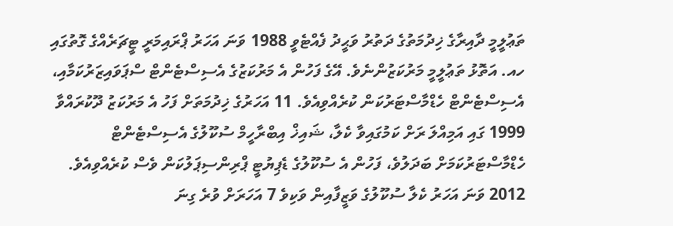ތަޢުލީމީ ދާއިރާގެ ޚިދުމަތުގެ ދަތުރު ވަޙީދު ފެއްޓެވީ 1988 ވަނަ އަހަރު ޕްރައިމަރީ ޓީޗަރެއްގެ ގޮތުގައި ހއ. އަތޮޅު ތަޢުލީމީ މަރުކަޒުންނެވެ. އޭގެ ފަހުން އެ މަރުކަޒުގެ އެސިސްޓެންޓް ސްޕަވައިޒަރުކަމާއި، އެސިސްޓެންޓް ހެޑްމާސްޓަރުކަން ކުރެއްވިއެވެ. 11 އަހަރުގެ ޚިދުމަތަށް ފަހު އެ މަރުކަޒު ދޫކުރައްވާ 1999 ގައި އަމިއްލަ ރަށް ކަމުގައިވާ ކެލާ، ޝައިޚް އިބްރާހީމް ސުކޫލުގެ އެސިސްޓެންޓް ހެޑްމާސްޓަރުކަމަށް ބަދަލުވެ، ފަހުން އެ ސުކޫލުގެ ޑެޕިޔުޓީ ޕްރިންސިޕަލުކަން ވެސް ކުރެއްވިއެވެ. 2012 ވަނަ އަހަރު ކެލާ ސުކޫލުގެ ވަޒީފާއިން ވަކިވެ 7 އަހަރަށް ވުރެ ގިނަ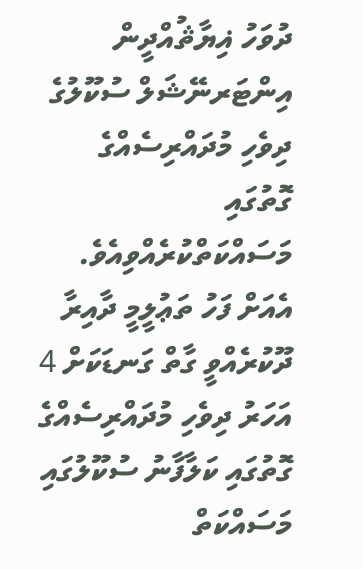ދުވަހު ޣިޔާޘުއްދީން އިންޓަރނޭޝަލް ސުކޫލުގެ ދިވެހި މުދައްރިސެއްގެ ގޮތުގައި މަސައްކަތްކުރެއްވިއެވެ. އެއަށް ފަހު ތަޢުލީމީ ދާއިރާ ދޫކުރެއްވީ ގާތް ގަނޑަކަށް 4 އަހަރު ދިވެހި މުދައްރިސެއްގެ ގޮތުގައި ކަލާފާނު ސުކޫލުގައި މަސައްކަތް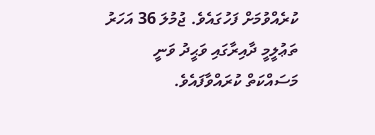ކުރެއްވުމަށް ފަހުގައެވެ. ޖުމުލަ 36 އަހަރު ތަޢުލީމީ ދާއިރާގައި ވަޙީދު ވަނީ މަސައްކަތް ކުރައްވާފައެވެ.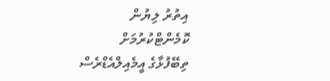އިތުރު ލިޔުން
ކޮމެންޓްކުރުމަށް
ތިބޭފުޅާގެ އީމެއިލްއެޑްރެސް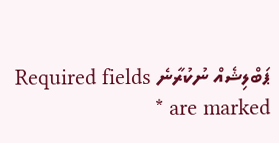ޕަބްލިޝެއް ނުކުރާނެ Required fields are marked *